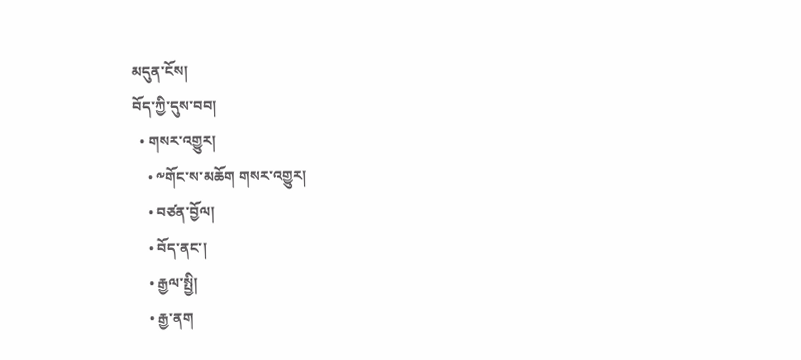མདུན་ངོས།
བོད་ཀྱི་དུས་བབ།
  • གསར་འགྱུར།
    • ༸གོང་ས་མཆོག གསར་འགྱུར།
    • བཙན་བྱོལ།
    • བོད་ནང་།
    • རྒྱལ་སྤྱི།
    • རྒྱ་ནག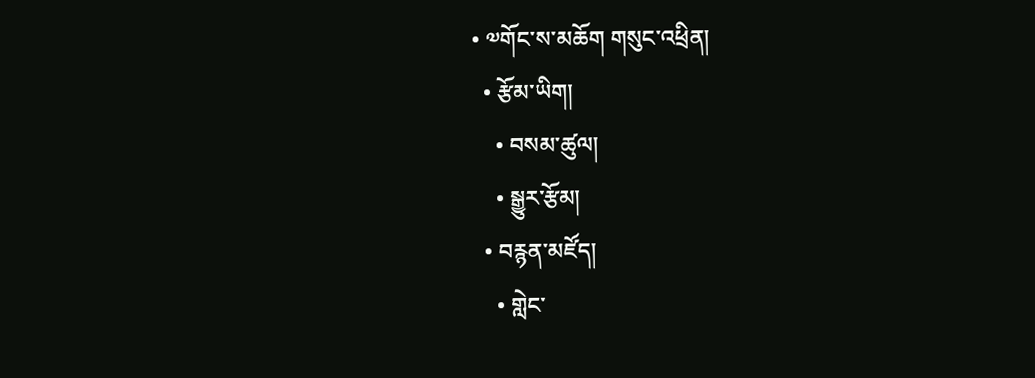• ༧གོང་ས་མཆོག གསུང་འཕྲིན།
  • རྩོམ་ཡིག།
    • བསམ་ཚུལ།
    • སྒྱུར་རྩོམ།
  • བརྙན་མཛོད།
    • གླེང་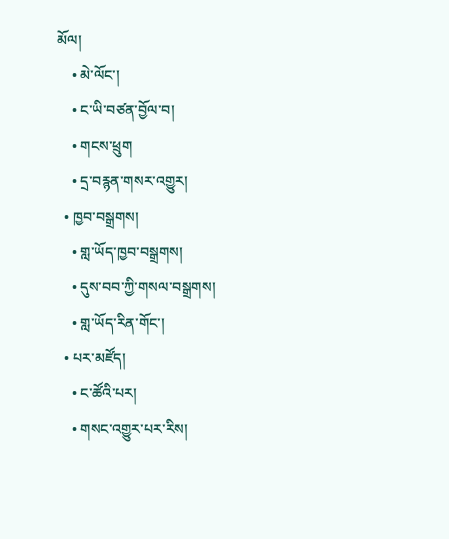མོལ།
    • མེ་ལོང་།
    • ང་ཡི་བཙན་བྱོལ་བ།
    • གངས་ཕྲུག
    • དྲ་བརྙན་གསར་འགྱུར།
  • ཁྱབ་བསྒྲགས།
    • གླ་ཡོད་ཁྱབ་བསྒྲགས།
    • དུས་བབ་ཀྱི་གསལ་བསྒྲགས།
    • གླ་ཡོད་རིན་གོང་།
  • པར་མཛོད།
    • ང་ཚོའི་པར།
    • གསང་འགྱུར་པར་རིས།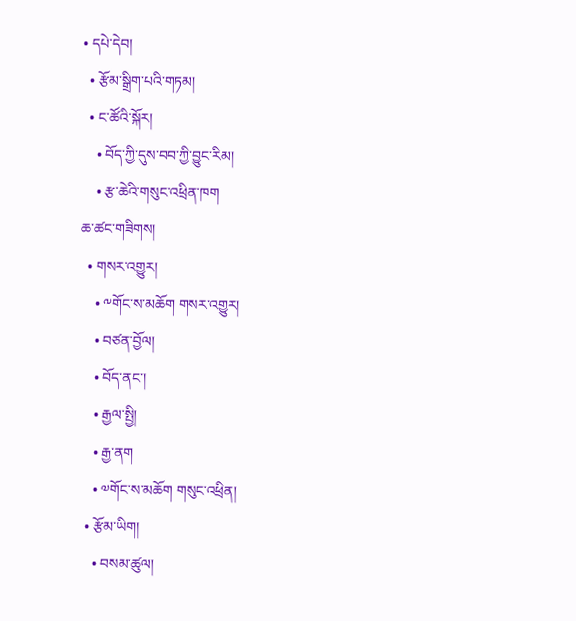• དཔེ་དེབ།
  • རྩོམ་སྒྲིག་པའི་གཏམ།
  • ང་ཚོའི་སྐོར།
    • བོད་ཀྱི་དུས་བབ་ཀྱི་བྱུང་རིམ།
    • རྩ་ཆེའི་གསུང་འཕྲིན་ཁག
ཆ་ཚང་གཟིགས།
  • གསར་འགྱུར།
    • ༸གོང་ས་མཆོག གསར་འགྱུར།
    • བཙན་བྱོལ།
    • བོད་ནང་།
    • རྒྱལ་སྤྱི།
    • རྒྱ་ནག
    • ༧གོང་ས་མཆོག གསུང་འཕྲིན།
  • རྩོམ་ཡིག།
    • བསམ་ཚུལ།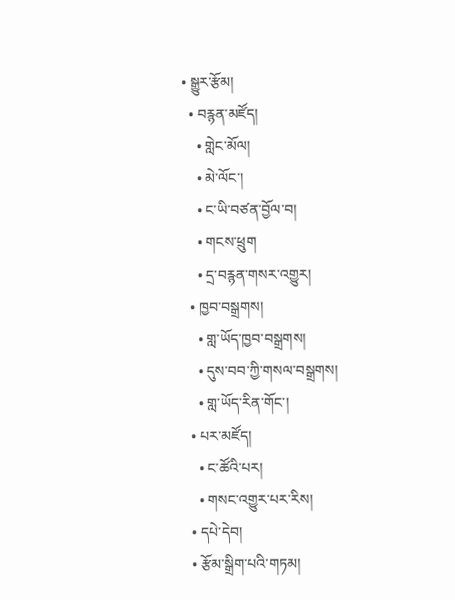• སྒྱུར་རྩོམ།
  • བརྙན་མཛོད།
    • གླེང་མོལ།
    • མེ་ལོང་།
    • ང་ཡི་བཙན་བྱོལ་བ།
    • གངས་ཕྲུག
    • དྲ་བརྙན་གསར་འགྱུར།
  • ཁྱབ་བསྒྲགས།
    • གླ་ཡོད་ཁྱབ་བསྒྲགས།
    • དུས་བབ་ཀྱི་གསལ་བསྒྲགས།
    • གླ་ཡོད་རིན་གོང་།
  • པར་མཛོད།
    • ང་ཚོའི་པར།
    • གསང་འགྱུར་པར་རིས།
  • དཔེ་དེབ།
  • རྩོམ་སྒྲིག་པའི་གཏམ།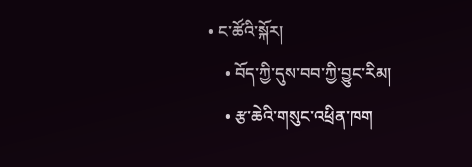• ང་ཚོའི་སྐོར།
    • བོད་ཀྱི་དུས་བབ་ཀྱི་བྱུང་རིམ།
    • རྩ་ཆེའི་གསུང་འཕྲིན་ཁག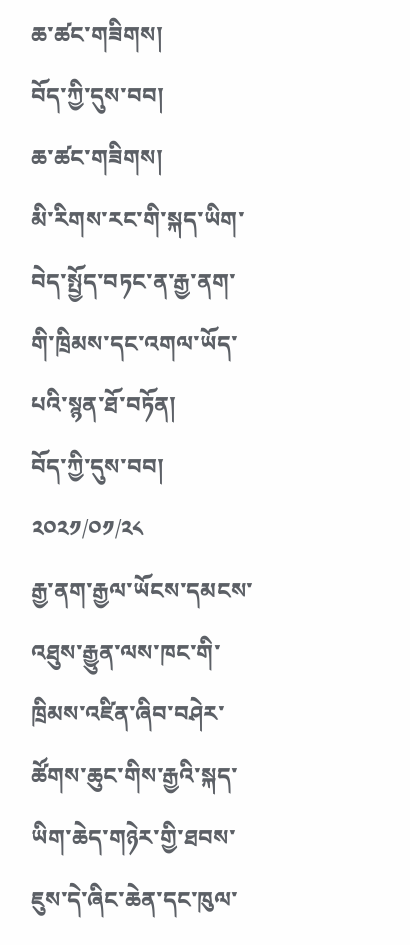ཆ་ཚང་གཟིགས།
བོད་ཀྱི་དུས་བབ།
ཆ་ཚང་གཟིགས།
མི་རིགས་རང་གི་སྐད་ཡིག་བེད་སྤྱོད་བཏང་ན་རྒྱ་ནག་གི་ཁྲིམས་དང་འགལ་ཡོད་པའི་སྙན་ཐོ་བཏོན།
བོད་ཀྱི་དུས་བབ།
༢༠༢༡/༠༡/༢༨
རྒྱ་ནག་རྒྱལ་ཡོངས་དམངས་འཐུས་རྒྱུན་ལས་ཁང་གི་ཁྲིམས་འཛིན་ཞིབ་བཤེར་ཚོགས་ཆུང་གིས་རྒྱའི་སྐད་ཡིག་ཆེད་གཉེར་གྱི་ཐབས་ཇུས་དེ་ཞིང་ཆེན་དང་ཁུལ་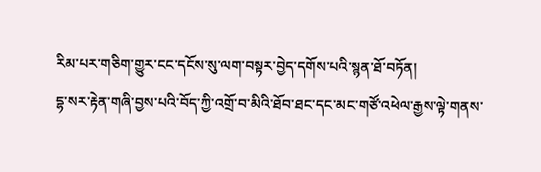རིམ་པར་གཅིག་གྱུར་ངང་དངོས་སུ་ལག་བསྟར་བྱེད་དགོས་པའི་སྙན་ཐོ་བཏོན།
དྷ་སར་རྟེན་གཞི་བྱས་པའི་བོད་ཀྱི་འགྲོ་བ་མིའི་ཐོབ་ཐང་དང་མང་གཙོ་འཕེལ་རྒྱས་ལྟེ་གནས་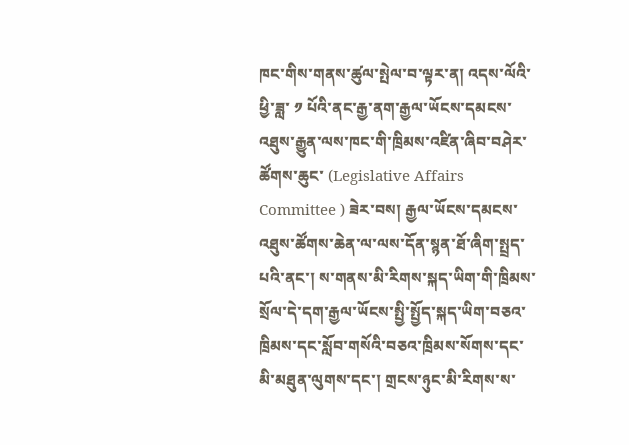ཁང་གིས་གནས་ཚུལ་སྤེལ་བ་ལྟར་ན། འདས་ལོའི་ཕྱི་ཟླ་ ༡ པོའི་ནང་རྒྱ་ནག་རྒྱལ་ཡོངས་དམངས་འཐུས་རྒྱུན་ལས་ཁང་གི་ཁྲིམས་འཛིན་ཞིབ་བཤེར་ཚོགས་ཆུང་ (Legislative Affairs Committee ) ཟེར་བས། རྒྱལ་ཡོངས་དམངས་འཐུས་ཚོགས་ཆེན་ལ་ལས་དོན་སྙན་ཐོ་ཞིག་སྤྲད་པའི་ནང་། ས་གནས་མི་རིགས་སྐད་ཡིག་གི་ཁྲིམས་སྲོལ་དེ་དག་རྒྱལ་ཡོངས་སྤྱི་སྤྱོད་སྐད་ཡིག་བཅའ་ཁྲིམས་དང་སློབ་གསོའི་བཅའ་ཁྲིམས་སོགས་དང་མི་མཐུན་ལུགས་དང་། གྲངས་ཉུང་མི་རིགས་ས་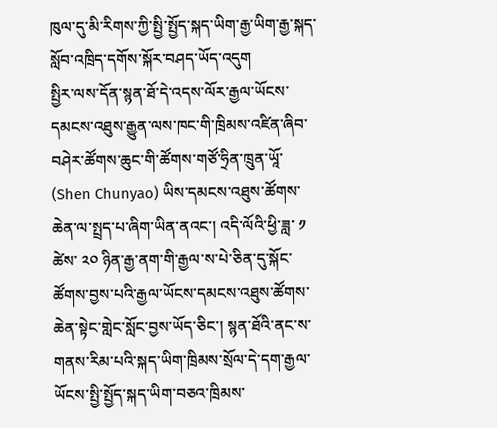ཁུལ་དུ་མི་རིགས་ཀྱི་སྤྱི་སྤྱོད་སྐད་ཡིག་རྒྱ་ཡིག་རྒྱ་སྐད་སློབ་འཁྲིད་དགོས་སྐོར་བཤད་ཡོད་འདུག
སྤྱིར་ལས་དོན་སྙན་ཐོ་དེ་འདས་ལོར་རྒྱལ་ཡོངས་དམངས་འཐུས་རྒྱུན་ལས་ཁང་གི་ཁྲིམས་འཛིན་ཞིབ་བཤེར་ཚོགས་ཆུང་གི་ཚོགས་གཙོ་ཧྲིན་ཁྲུན་ཡཱོ་ (Shen Chunyao) ཡིས་དམངས་འཐུས་ཚོགས་ཆེན་ལ་སྤྲད་པ་ཞིག་ཡིན་ནའང་། འདི་ལོའི་ཕྱི་ཟླ་ ༡ ཚེས་ ༢༠ ཉིན་རྒྱ་ནག་གི་རྒྱལ་ས་པེ་ཅིན་དུ་སྐོང་ཚོགས་བྱས་པའི་རྒྱལ་ཡོངས་དམངས་འཐུས་ཚོགས་ཆེན་སྟེང་གླེང་སློང་བྱས་ཡོད་ཅིང་། སྙན་ཐོའི་ནང་ས་གནས་རིམ་པའི་སྐད་ཡིག་ཁྲིམས་སྲོལ་དེ་དག་རྒྱལ་ཡོངས་སྤྱི་སྤྱོད་སྐད་ཡིག་བཅའ་ཁྲིམས་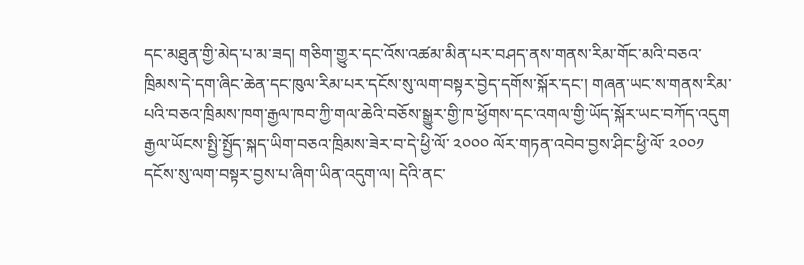དང་མཐུན་གྱི་མེད་པ་མ་ཟད། གཅིག་གྱུར་དང་འོས་འཚམ་མིན་པར་བཤད་ནས་གནས་རིམ་གོང་མའི་བཅའ་ཁྲིམས་དེ་དག་ཞིང་ཆེན་དང་ཁུལ་རིམ་པར་དངོས་སུ་ལག་བསྟར་བྱེད་དགོས་སྐོར་དང་། གཞན་ཡང་ས་གནས་རིམ་པའི་བཅའ་ཁྲིམས་ཁག་རྒྱལ་ཁབ་ཀྱི་གལ་ཆེའི་བཅོས་སྒྱུར་གྱི་ཁ་ཕྱོགས་དང་འགལ་གྱི་ཡོད་སྐོར་ཡང་བཀོད་འདུག
རྒྱལ་ཡོངས་སྤྱི་སྤྱོད་སྐད་ཡིག་བཅའ་ཁྲིམས་ཟེར་བ་དེ་ཕྱི་ལོ་ ༢༠༠༠ ལོར་གཏན་འབེབ་བྱས་ཤིང་ཕྱི་ལོ་ ༢༠༠༡ དངོས་སུ་ལག་བསྟར་བྱས་པ་ཞིག་ཡིན་འདུག་ལ། དེའི་ནང་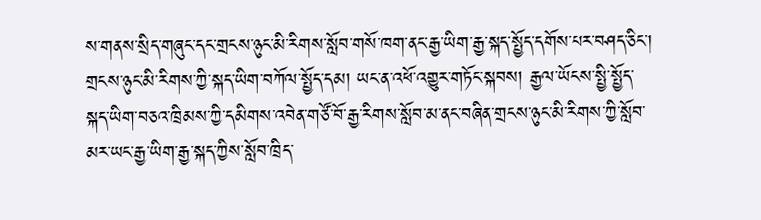ས་གནས་སྲིད་གཞུང་དང་གྲངས་ཉུང་མི་རིགས་སློབ་གསོ་ཁག་ནང་རྒྱ་ཡིག་རྒྱ་སྐད་སྤྱོད་དགོས་པར་བཤད་ཅིང་། གྲངས་ཉུང་མི་རིགས་ཀྱི་སྐད་ཡིག་བཀོལ་སྤྱོད་དམ། ཡང་ན་འཕོ་འགྱུར་གཏོང་སྐབས། རྒྱལ་ཡོངས་སྤྱི་སྤྱོད་སྐད་ཡིག་བཅའ་ཁྲིམས་ཀྱི་དམིགས་འབེན་གཙོ་བོ་རྒྱ་རིགས་སློབ་མ་ནང་བཞིན་གྲངས་ཉུང་མི་རིགས་ཀྱི་སློབ་མར་ཡང་རྒྱ་ཡིག་རྒྱ་སྐད་ཀྱིས་སློབ་ཁྲིད་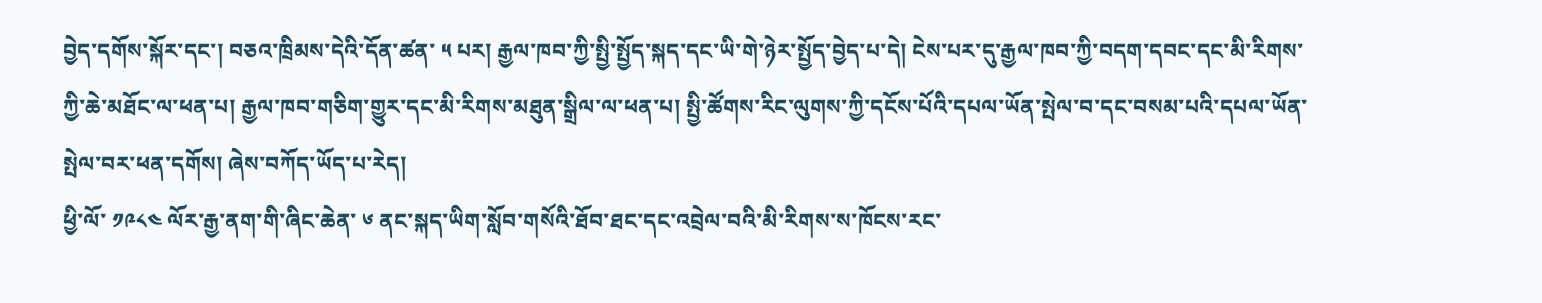བྱེད་དགོས་སྐོར་དང་། བཅའ་ཁྲིམས་དེའི་དོན་ཚན་ ༥ པར། རྒྱལ་ཁབ་ཀྱི་སྤྱི་སྤྱོད་སྐད་དང་ཡི་གེ་ཉེར་སྤྱོད་བྱེད་པ་དེ། ངེས་པར་དུ་རྒྱལ་ཁབ་ཀྱི་བདག་དབང་དང་མི་རིགས་ཀྱི་ཆེ་མཐོང་ལ་ཕན་པ། རྒྱལ་ཁབ་གཅིག་གྱུར་དང་མི་རིགས་མཐུན་སྒྲིལ་ལ་ཕན་པ། སྤྱི་ཚོགས་རིང་ལུགས་ཀྱི་དངོས་པོའི་དཔལ་ཡོན་སྤེལ་བ་དང་བསམ་པའི་དཔལ་ཡོན་སྤེལ་བར་ཕན་དགོས། ཞེས་བཀོད་ཡོད་པ་རེད།
ཕྱི་ལོ་ ༡༩༨༤ ལོར་རྒྱ་ནག་གི་ཞིང་ཆེན་ ༦ ནང་སྐད་ཡིག་སློབ་གསོའི་ཐོབ་ཐང་དང་འབྲེལ་བའི་མི་རིགས་ས་ཁོངས་རང་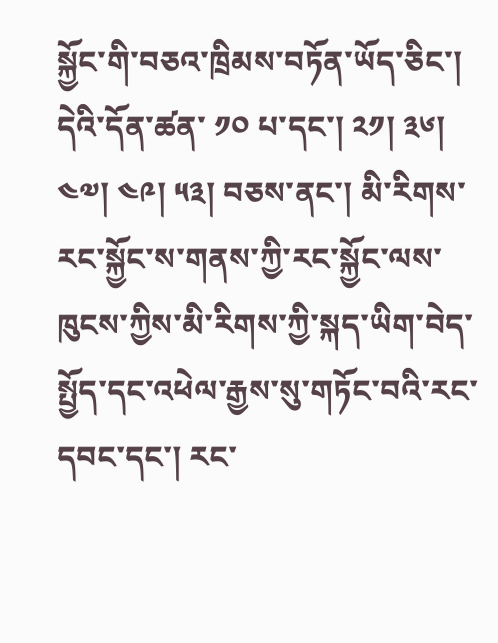སྐྱོང་གི་བཅའ་ཁྲིམས་བཏོན་ཡོད་ཅིང་། དེའི་དོན་ཚན་ ༡༠ པ་དང་། ༢༡། ༣༦། ༤༧། ༤༩། ༥༣། བཅས་ནང་། མི་རིགས་རང་སྐྱོང་ས་གནས་ཀྱི་རང་སྐྱོང་ལས་ཁུངས་ཀྱིས་མི་རིགས་ཀྱི་སྐད་ཡིག་བེད་སྤྱོད་དང་འཕེལ་རྒྱས་སུ་གཏོང་བའི་རང་དབང་དང་། རང་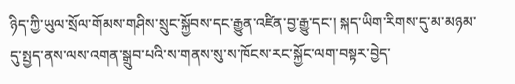ཉིད་ཀྱི་ཡུལ་སྲོལ་གོམས་གཤིས་སྲུང་སྐྱོབས་དང་རྒྱུན་འཛིན་བྱ་རྒྱུ་དང་། སྐད་ཡིག་རིགས་དུ་མ་མཉམ་དུ་སྤྱད་ནས་ལས་འགན་སྒྲུབ་པའི་ས་གནས་སུ་ས་ཁོངས་རང་སྐྱོང་ལག་བསྟར་བྱེད་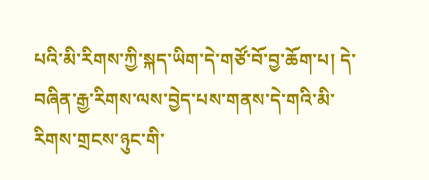པའི་མི་རིགས་ཀྱི་སྐད་ཡིག་དེ་གཙོ་བོ་བྱ་ཆོག་པ། དེ་བཞིན་རྒྱ་རིགས་ལས་བྱེད་པས་གནས་དེ་གའི་མི་རིགས་གྲངས་ཉུང་གི་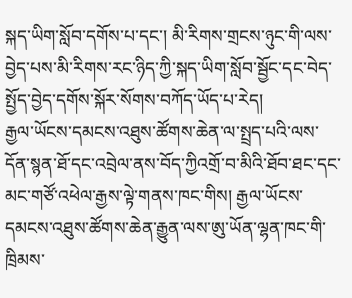སྐད་ཡིག་སློབ་དགོས་པ་དང་། མི་རིགས་གྲངས་ཉུང་གི་ལས་བྱེད་པས་མི་རིགས་རང་ཉིད་ཀྱི་སྐད་ཡིག་སློབ་སྦྱོང་དང་བེད་སྤྱོད་བྱེད་དགོས་སྐོར་སོགས་བཀོད་ཡོད་པ་རེད།
རྒྱལ་ཡོངས་དམངས་འཐུས་ཚོགས་ཆེན་ལ་སྤྲད་པའི་ལས་དོན་སྙན་ཐོ་དང་འབྲེལ་ནས་བོད་ཀྱིའགྲོ་བ་མིའི་ཐོབ་ཐང་དང་མང་གཙོ་འཕེལ་རྒྱས་ལྟེ་གནས་ཁང་གིས། རྒྱལ་ཡོངས་དམངས་འཐུས་ཚོགས་ཆེན་རྒྱུན་ལས་ཨུ་ཡོན་ལྷན་ཁང་གི་ཁྲིམས་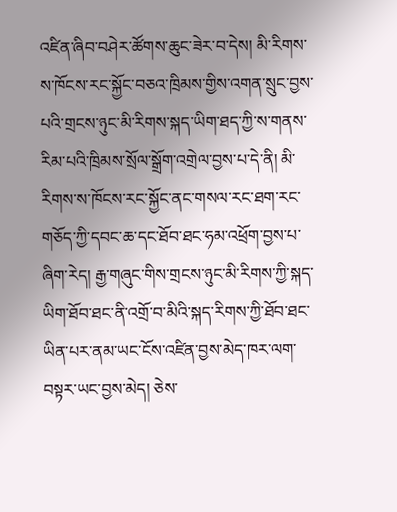འཛིན་ཞིབ་བཤེར་ཚོགས་ཆུང་ཟེར་བ་དེས། མི་རིགས་ས་ཁོངས་རང་སྐྱོང་བཅའ་ཁྲིམས་གྱིས་འགན་སྲུང་བྱས་པའི་གྲངས་ཉུང་མི་རིགས་སྐད་ཡིག་ཐད་ཀྱི་ས་གནས་རིམ་པའི་ཁྲིམས་སྲོལ་སྒྲོག་འགྲེལ་བྱས་པ་དེ་ནི། མི་རིགས་ས་ཁོངས་རང་སྐྱོང་ནང་གསལ་རང་ཐག་རང་གཅོད་ཀྱི་དབང་ཆ་དང་ཐོབ་ཐང་ཧམ་འཕྲོག་བྱས་པ་ཞིག་རེད། རྒྱ་གཞུང་གིས་གྲངས་ཉུང་མི་རིགས་ཀྱི་སྐད་ཡིག་ཐོབ་ཐང་ནི་འགྲོ་བ་མིའི་སྐད་རིགས་ཀྱི་ཐོབ་ཐང་ཡིན་པར་ནམ་ཡང་ངོས་འཛིན་བྱས་མེད་ཁར་ལག་བསྟར་ཡང་བྱས་མེད། ཅེས་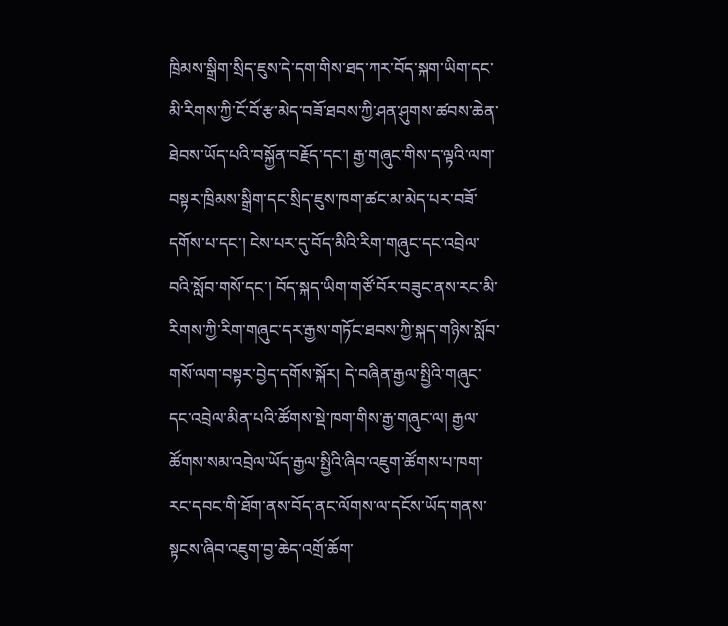ཁྲིམས་སྒྲིག་སྲིད་ཇུས་དེ་དག་གིས་ཐད་ཀར་བོད་སྐག་ཡིག་དང་མི་རིགས་ཀྱི་ངོ་བོ་རྩ་མེད་བཟོ་ཐབས་ཀྱི་ཤན་ཤུགས་ཚབས་ཆེན་ཐེབས་ཡོད་པའི་བསྐྱོན་བརྗོད་དང་། རྒྱ་གཞུང་གིས་ད་ལྟའི་ལག་བསྟར་ཁྲིམས་སྒྲིག་དང་སྲིད་ཇུས་ཁག་ཚང་མ་མེད་པར་བཟོ་དགོས་པ་དང་། ངེས་པར་དུ་བོད་མིའི་རིག་གཞུང་དང་འབྲེལ་བའི་སློབ་གསོ་དང་། བོད་སྐད་ཡིག་གཙོ་བོར་བཟུང་ནས་རང་མི་རིགས་ཀྱི་རིག་གཞུང་དར་རྒྱས་གཏོང་ཐབས་ཀྱི་སྐད་གཉིས་སློབ་གསོ་ལག་བསྟར་བྱེད་དགོས་སྐོར། དེ་བཞིན་རྒྱལ་སྤྱིའི་གཞུང་དང་འབྲེལ་མིན་པའི་ཚོགས་སྡེ་ཁག་གིས་རྒྱ་གཞུང་ལ། རྒྱལ་ཚོགས་སམ་འབྲེལ་ཡོད་རྒྱལ་སྤྱིའི་ཞིབ་འཇུག་ཚོགས་པ་ཁག་རང་དབང་གི་ཐོག་ནས་བོད་ནང་ལོགས་ལ་དངོས་ཡོད་གནས་སྟངས་ཞིབ་འཇུག་བྱ་ཆེད་འགྲོ་ཆོག་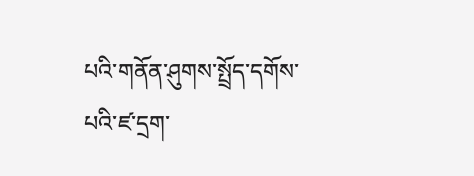པའི་གནོན་ཤུགས་སྤྲོད་དགོས་པའི་ཛ་དྲག་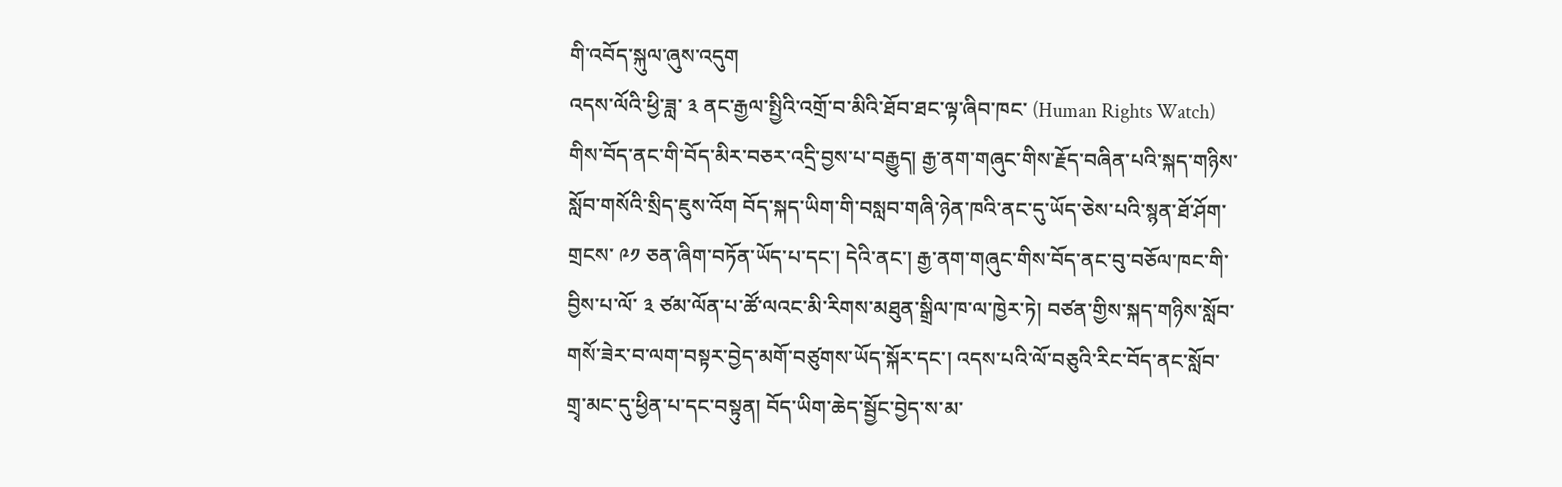གི་འབོད་སྐུལ་ཞུས་འདུག
འདས་ལོའི་ཕྱི་ཟླ་ ༣ ནང་རྒྱལ་སྤྱིའི་འགྲོ་བ་མིའི་ཐོབ་ཐང་ལྟ་ཞིབ་ཁང་ (Human Rights Watch) གིས་བོད་ནང་གི་བོད་མིར་བཅར་འདྲི་བྱས་པ་བརྒྱུད། རྒྱ་ནག་གཞུང་གིས་རྗོད་བཞིན་པའི་སྐད་གཉིས་སློབ་གསོའི་སྲིད་ཇུས་འོག བོད་སྐད་ཡིག་གི་བསླབ་གཞི་ཉེན་ཁའི་ནང་དུ་ཡོད་ཅེས་པའི་སྙན་ཐོ་ཤོག་གྲངས་ ༩༡ ཅན་ཞིག་བཏོན་ཡོད་པ་དང་། དེའི་ནང་། རྒྱ་ནག་གཞུང་གིས་བོད་ནང་བུ་བཅོལ་ཁང་གི་བྱིས་པ་ལོ་ ༣ ཙམ་ལོན་པ་ཚོ་ལའང་མི་རིགས་མཐུན་སྒྲིལ་ཁ་ལ་ཁྱེར་ཏེ། བཙན་གྱིས་སྐད་གཉིས་སློབ་གསོ་ཟེར་བ་ལག་བསྟར་བྱེད་མགོ་བཙུགས་ཡོད་སྐོར་དང་། འདས་པའི་ལོ་བཅུའི་རིང་བོད་ནང་སློབ་གྲྭ་མང་དུ་ཕྱིན་པ་དང་བསྟུན། བོད་ཡིག་ཆེད་སྦྱོང་བྱེད་ས་མ་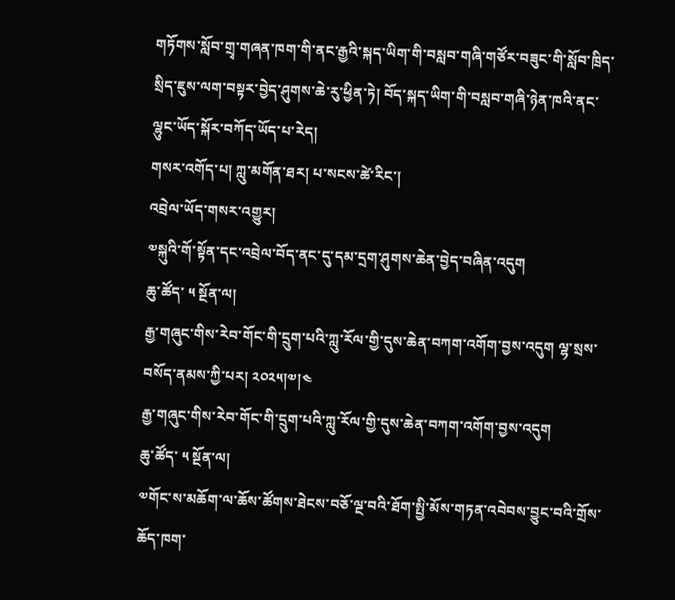གཏོགས་སློབ་གྲྭ་གཞན་ཁག་གི་ནང་རྒྱའི་སྐད་ཡིག་གི་བསླབ་གཞི་གཙོར་བཟུང་གི་སློབ་ཁྲིད་སྲིད་ཇུས་ལག་བསྟར་བྱེད་ཤུགས་ཆེ་རུ་ཕྱིན་ཏེ། བོད་སྐད་ཡིག་གི་བསླབ་གཞི་ཉེན་ཁའི་ནང་ལྷུང་ཡོད་སྐོར་བཀོད་ཡོད་པ་རེད།
གསར་འགོད་པ། ཀླུ་མགོན་ཐར། པ་སངས་ཚེ་རིང་།
འབྲེལ་ཡོད་གསར་འགྱུར།
༧སྐུའི་གོ་སྟོན་དང་འབྲེལ་བོད་ནང་དུ་དམ་དྲག་ཤུགས་ཆེན་བྱེད་བཞིན་འདུག
ཆུ་ཚོད་ ༥ སྔོན་ལ།
རྒྱ་གཞུང་གིས་རེབ་གོང་གི་དྲུག་པའི་ཀླུ་རོལ་གྱི་དུས་ཆེན་བཀག་འགོག་བྱས་འདུག ལྷ་སྲས་བསོད་ནམས་ཀྱི་པར། ༢༠༢༥།༧།༤
རྒྱ་གཞུང་གིས་རེབ་གོང་གི་དྲུག་པའི་ཀླུ་རོལ་གྱི་དུས་ཆེན་བཀག་འགོག་བྱས་འདུག
ཆུ་ཚོད་ ༥ སྔོན་ལ།
༧གོང་ས་མཆོག་ལ་ཆོས་ཚོགས་ཐེངས་བཅོ་ལྔ་བའི་ཐོག་སྤྱི་མོས་གཏན་འབེབས་བྱུང་བའི་གྲོས་ཆོད་ཁག་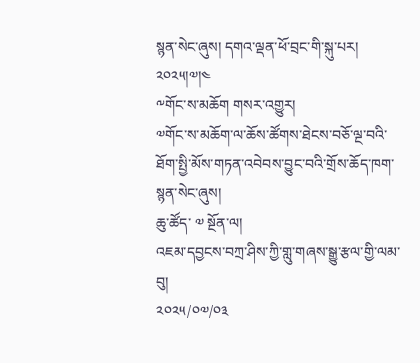སྙན་སེང་ཞུས། དགའ་ལྡན་ཕོ་བྲང་གི་སྐུ་པར། ༢༠༢༥།༧།༤
༸གོང་ས་མཆོག གསར་འགྱུར།
༧གོང་ས་མཆོག་ལ་ཆོས་ཚོགས་ཐེངས་བཅོ་ལྔ་བའི་ཐོག་སྤྱི་མོས་གཏན་འབེབས་བྱུང་བའི་གྲོས་ཆོད་ཁག་སྙན་སེང་ཞུས།
ཆུ་ཚོད་ ༧ སྔོན་ལ།
འཇམ་དབྱངས་བཀྲ་ཤིས་ཀྱི་གླུ་གཞས་སྒྱུ་རྩལ་གྱི་ལམ་བུ།
༢༠༢༥/༠༧/༠༣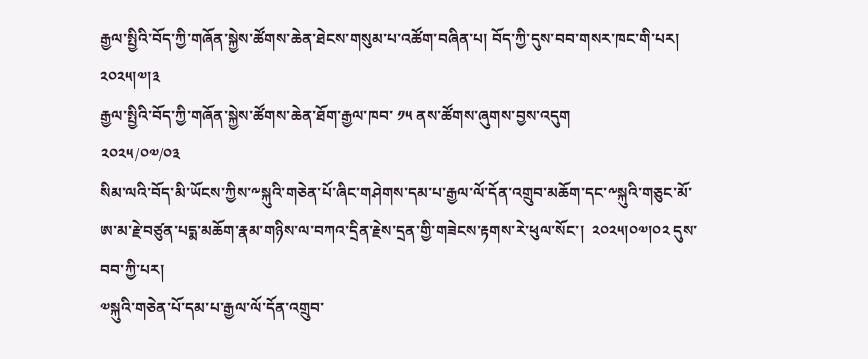རྒྱལ་སྤྱིའི་བོད་ཀྱི་གཞོན་སྐྱེས་ཚོགས་ཆེན་ཐེངས་གསུམ་པ་འཚོག་བཞིན་པ། བོད་ཀྱི་དུས་བབ་གསར་ཁང་གི་པར། ༢༠༢༥།༧།༣
རྒྱལ་སྤྱིའི་བོད་ཀྱི་གཞོན་སྐྱེས་ཚོགས་ཆེན་ཐོག་རྒྱལ་ཁབ་ ༡༥ ནས་ཚོགས་ཞུགས་བྱས་འདུག
༢༠༢༥/༠༧/༠༣
སིམ་ལའི་བོད་མི་ཡོངས་ཀྱིས་༸སྐུའི་གཅེན་པོ་ཞིང་གཤེགས་དམ་པ་རྒྱལ་ལོ་དོན་འགྲུབ་མཆོག་དང་༸སྐུའི་གཅུང་མོ་ཨ་མ་རྗེ་བཙུན་པདྨ་མཆོག་རྣམ་གཉིས་ལ་བཀའ་དྲིན་རྗེས་དྲན་གྱི་གཟེངས་རྟགས་རེ་ཕུལ་སོང་།  ༢༠༢༥།༠༧།༠༢ དུས་བབ་ཀྱི་པར།
༧སྐུའི་གཅེན་པོ་དམ་པ་རྒྱལ་ལོ་དོན་འགྲུབ་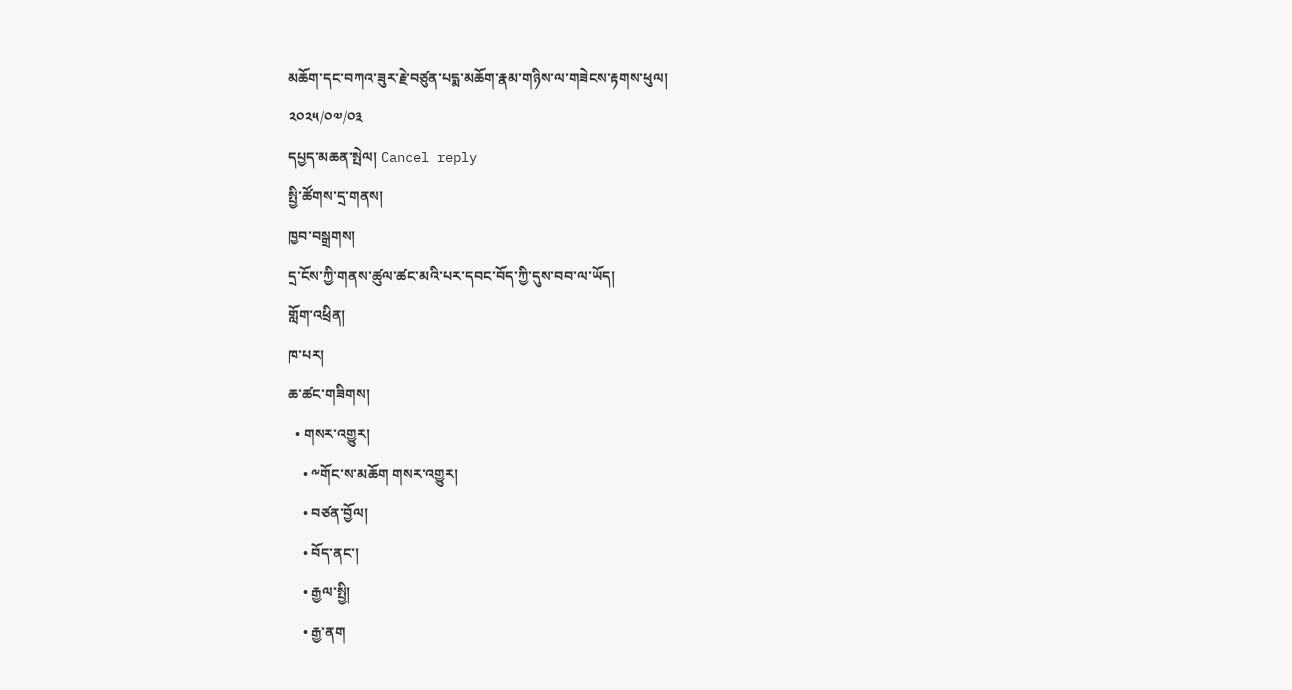མཆོག་དང་བཀའ་ཟུར་རྗེ་བཙུན་པདྨ་མཆོག་རྣམ་གཉིས་ལ་གཟེངས་རྟགས་ཕུལ།
༢༠༢༥/༠༧/༠༣
དཔྱད་མཆན་སྤེལ། Cancel reply
སྤྱི་ཚོགས་དྲ་གནས།
ཁྱབ་བསྒྲགས།
དྲ་ངོས་ཀྱི་གནས་ཚུལ་ཚང་མའི་པར་དབང་བོད་ཀྱི་དུས་བབ་ལ་ཡོད།
གློག་འཕྲིན།
ཁ་པར།
ཆ་ཚང་གཟིགས།
  • གསར་འགྱུར།
    • ༸གོང་ས་མཆོག གསར་འགྱུར།
    • བཙན་བྱོལ།
    • བོད་ནང་།
    • རྒྱལ་སྤྱི།
    • རྒྱ་ནག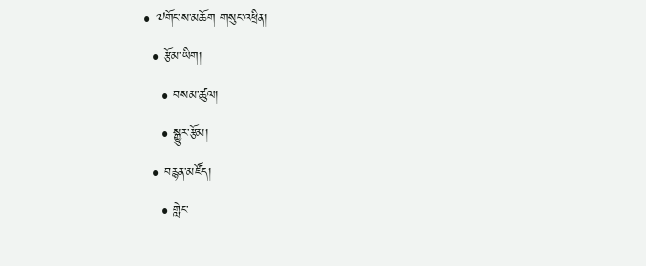• ༧གོང་ས་མཆོག གསུང་འཕྲིན།
  • རྩོམ་ཡིག།
    • བསམ་ཚུལ།
    • སྒྱུར་རྩོམ།
  • བརྙན་མཛོད།
    • གླེང་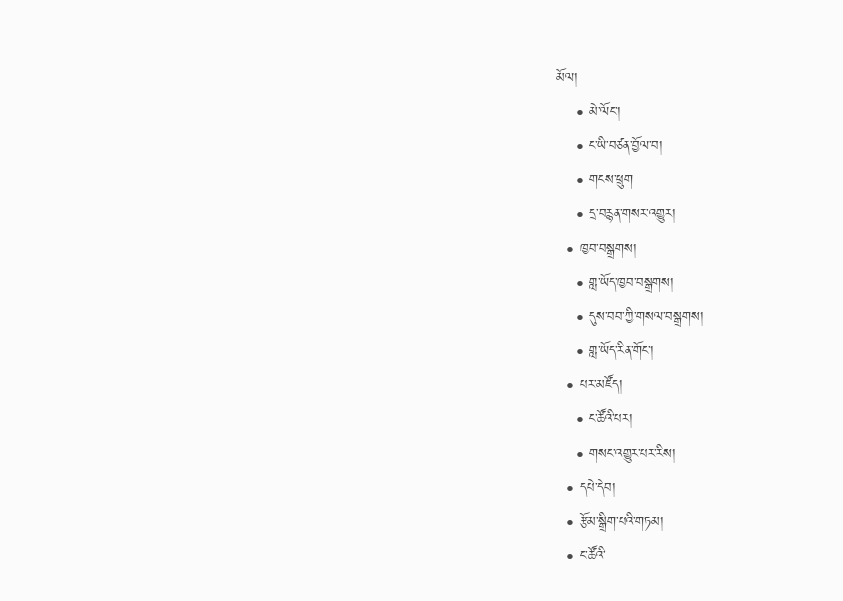མོལ།
    • མེ་ལོང་།
    • ང་ཡི་བཙན་བྱོལ་བ།
    • གངས་ཕྲུག
    • དྲ་བརྙན་གསར་འགྱུར།
  • ཁྱབ་བསྒྲགས།
    • གླ་ཡོད་ཁྱབ་བསྒྲགས།
    • དུས་བབ་ཀྱི་གསལ་བསྒྲགས།
    • གླ་ཡོད་རིན་གོང་།
  • པར་མཛོད།
    • ང་ཚོའི་པར།
    • གསང་འགྱུར་པར་རིས།
  • དཔེ་དེབ།
  • རྩོམ་སྒྲིག་པའི་གཏམ།
  • ང་ཚོའི་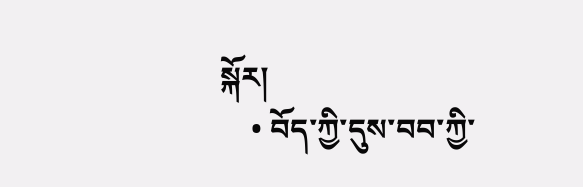སྐོར།
    • བོད་ཀྱི་དུས་བབ་ཀྱི་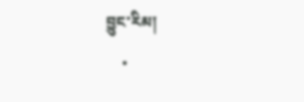བྱུང་རིམ།
    •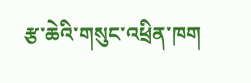རྩ་ཆེའི་གསུང་འཕྲིན་ཁག